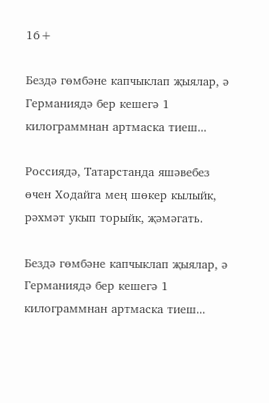16+

Бездә гөмбәне капчыклап җыялар, ә Германиядә бер кешегә 1 килограммнан артмаска тиеш...

Россиядә, Татарстанда яшәвебез өчен Ходайга мең шөкер кылыйк, рәхмәт укып торыйк, җәмәгать.

Бездә гөмбәне капчыклап җыялар, ә Германиядә бер кешегә 1 килограммнан артмаска тиеш...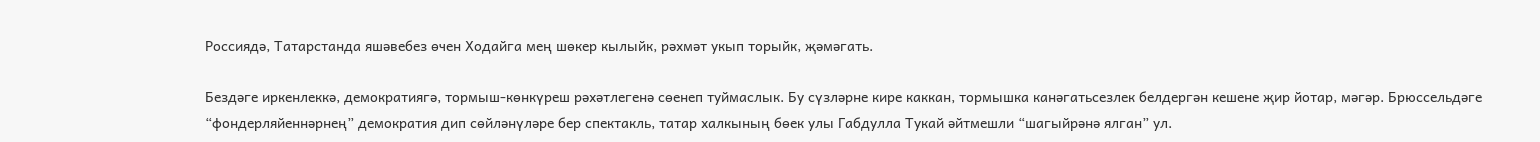Россиядә, Татарстанда яшәвебез өчен Ходайга мең шөкер кылыйк, рәхмәт укып торыйк, җәмәгать.

Бездәге иркенлеккә, демократиягә, тормыш-көнкүреш рәхәтлегенә сөенеп туймаслык. Бу сүзләрне кире каккан, тормышка канәгатьсезлек белдергән кешене җир йотар, мәгәр. Брюссельдәге “фондерляйеннәрнең” демократия дип сөйләнүләре бер спектакль, татар халкының бөек улы Габдулла Тукай әйтмешли “шагыйрәнә ялган” ул.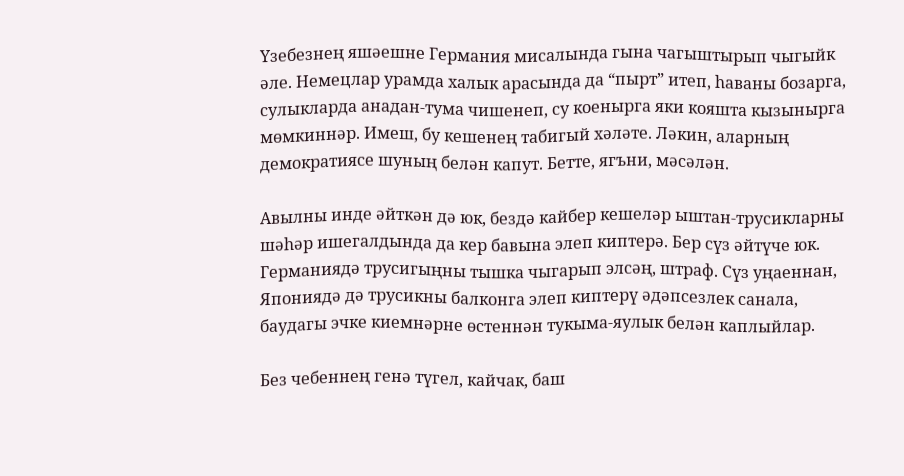Үзебезнең яшәешне Германия мисалында гына чагыштырып чыгыйк әле. Немецлар урамда халык арасында да “пырт” итеп, һаваны бозарга, сулыкларда анадан-тума чишенеп, су коенырга яки кояшта кызынырга мөмкиннәр. Имеш, бу кешенең табигый хәләте. Ләкин, аларның демократиясе шуның белән капут. Бетте, ягъни, мәсәлән.

Авылны инде әйткән дә юк, бездә кайбер кешеләр ыштан-трусикларны шәһәр ишегалдында да кер бавына элеп киптерә. Бер сүз әйтүче юк. Германиядә трусигыңны тышка чыгарып элсәң, штраф. Сүз уңаеннан, Япониядә дә трусикны балконга элеп киптерү әдәпсезлек санала, баудагы эчке киемнәрне өстеннән тукыма-яулык белән каплыйлар.

Без чебеннең генә түгел, кайчак, баш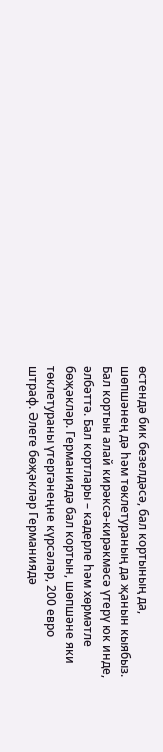өстендә бик безелдәсә, бал кортының да, шөпшәнең дә һәм төклетураның да җанын кыябыз. Бал кортын алай кирәксә-кирәкмәсә үтерү юк инде, әлбәттә. Бал кортлары – кадерле һәм хөрмәтле бөҗәкләр. Германиядә бал кортын, шөпшәне яки төклетураны үтергәнеңне күрсәләр, 200 евро штраф. Әлеге бөҗәкләр Германиядә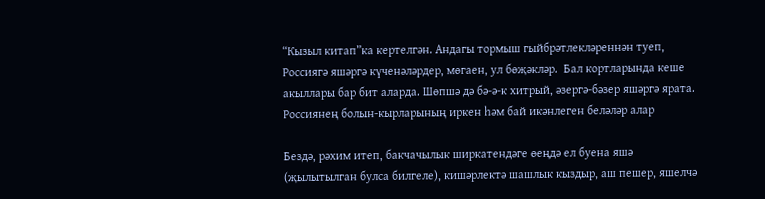“Кызыл китап”ка кертелгән. Андагы тормыш гыйбрәтлекләреннән туеп, Россиягә яшәргә күченәләрдер, мөгаен, ул бөҗәкләр.  Бал кортларында кеше акыллары бар бит аларда. Шөпшә дә бә-ә-к хитрый, әзергә-бәзер яшәргә ярата. Россиянең болын-кырларының иркен һәм бай икәнлеген беләләр алар

Бездә, рәхим итеп, бакчачылык ширкатендәге өеңдә ел буена яшә (җылытылган булса билгеле), кишәрлектә шашлык кыздыр, аш пешер, яшелчә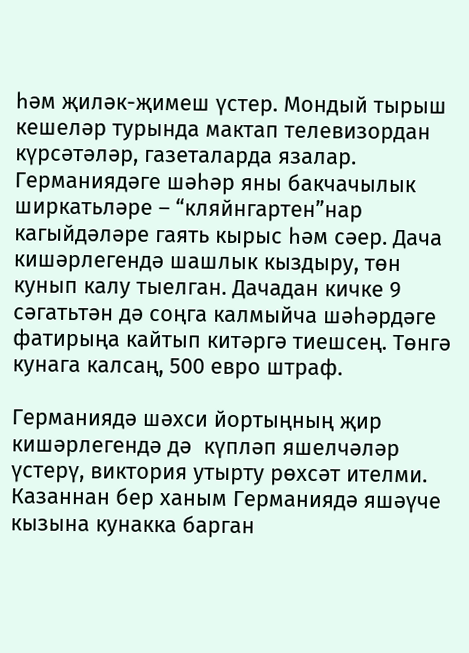һәм җиләк-җимеш үстер. Мондый тырыш кешеләр турында мактап телевизордан күрсәтәләр, газеталарда язалар. Германиядәге шәһәр яны бакчачылык ширкатьләре – “кляйнгартен”нар кагыйдәләре гаять кырыс һәм сәер. Дача кишәрлегендә шашлык кыздыру, төн кунып калу тыелган. Дачадан кичке 9 сәгатьтән дә соңга калмыйча шәһәрдәге фатирыңа кайтып китәргә тиешсең. Төнгә кунага калсаң, 500 евро штраф.

Германиядә шәхси йортыңның җир кишәрлегендә дә  күпләп яшелчәләр үстерү, виктория утырту рөхсәт ителми. Казаннан бер ханым Германиядә яшәүче кызына кунакка барган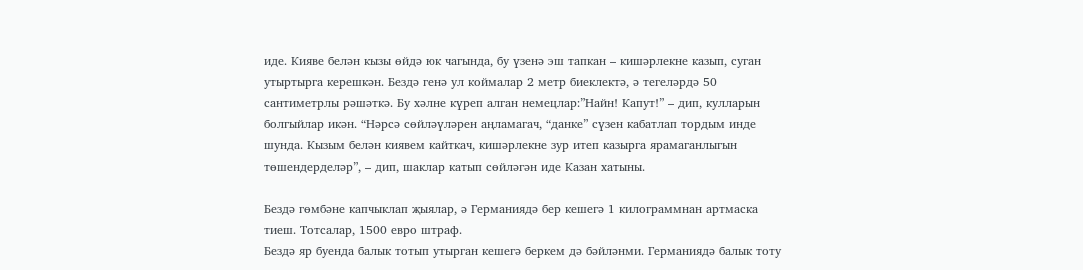иде. Кияве белән кызы өйдә юк чагында, бу үзенә эш тапкан – кишәрлекне казып, суган утыртырга керешкән. Бездә генә ул коймалар 2 метр биеклектә, ә тегеләрдә 50 сантиметрлы рәшәткә. Бу хәлне күреп алган немецлар:”Найн! Капут!” – дип, кулларын болгыйлар икән. “Нәрсә сөйләүләрен аңламагач, “данке” сүзен кабатлап тордым инде шунда. Кызым белән киявем кайткач, кишәрлекне зур итеп казырга ярамаганлыгын төшендерделәр”, – дип, шаклар катып сөйләгән иде Казан хатыны.

Бездә гөмбәне капчыклап җыялар, ә Германиядә бер кешегә 1 килограммнан артмаска тиеш. Тотсалар, 1500 евро штраф.
Бездә яр буенда балык тотып утырган кешегә беркем дә бәйләнми. Германиядә балык тоту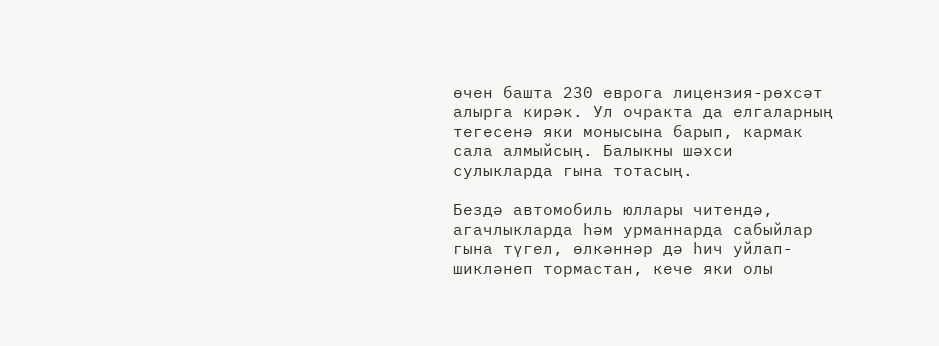өчен башта 230 еврога лицензия-рөхсәт алырга кирәк. Ул очракта да елгаларның тегесенә яки монысына барып, кармак сала алмыйсың. Балыкны шәхси сулыкларда гына тотасың.

Бездә автомобиль юллары читендә, агачлыкларда һәм урманнарда сабыйлар гына түгел, өлкәннәр дә һич уйлап-шикләнеп тормастан, кече яки олы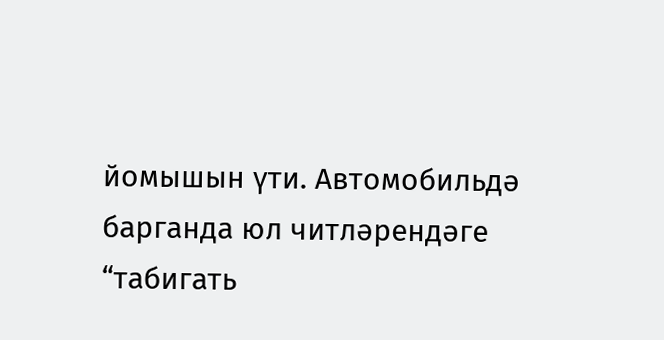йомышын үти. Автомобильдә барганда юл читләрендәге “табигать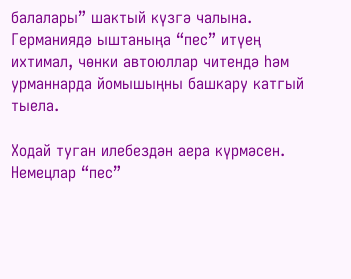балалары” шактый күзгә чалына. Германиядә ыштаныңа “пес” итүең ихтимал, чөнки автоюллар читендә һәм урманнарда йомышыңны башкару катгый тыела.

Ходай туган илебездән аера күрмәсен. Немецлар “пес”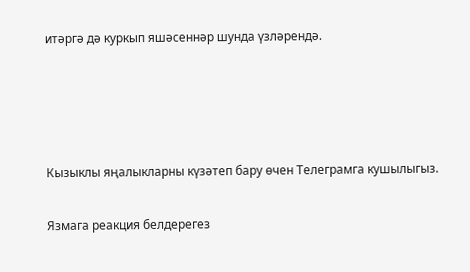итәргә дә куркып яшәсеннәр шунда үзләрендә.




Кызыклы яңалыкларны күзәтеп бару өчен Телеграмга кушылыгыз.

Язмага реакция белдерегез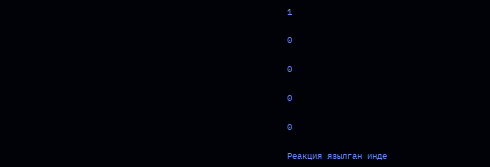1

0

0

0

0

Реакция язылган инде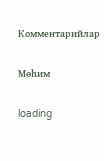Комментарийлар

Мөһим

loading